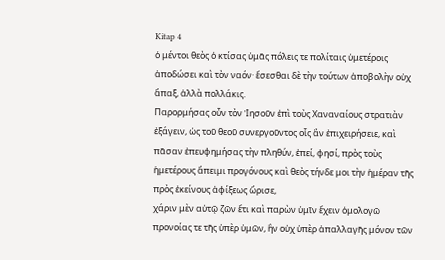Kitap 4
ὁ μέντοι θεὸς ὁ κτίσας ὑμᾶς πόλεις τε πολίταις ὑμετέροις ἀποδώσει καὶ τὸν ναόν· ἔσεσθαι δὲ τὴν τούτων ἀποβολὴν οὐχ ἅπαξ, ἀλλὰ πολλάκις.
Παρορμήσας οὖν τὸν Ἰησοῦν ἐπὶ τοὺς Χαναναίους στρατιὰν ἐξάγειν, ὡς τοῦ θεοῦ συνεργοῦντος οἷς ἂν ἐπιχειρήσειε, καὶ πᾶσαν ἐπευφημήσας τὴν πληθύν, ἐπεί, φησί, πρὸς τοὺς ἡμετέρους ἄπειμι προγόνους καὶ θεὸς τήνδε μοι τὴν ἡμέραν τῆς πρὸς ἐκείνους ἀφίξεως ὥρισε,
χάριν μὲν αὐτῷ ζῶν ἔτι καὶ παρὼν ὑμῖν ἔχειν ὁμολογῶ προνοίας τε τῆς ὑπὲρ ὑμῶν, ἣν οὐχ ὑπὲρ ἀπαλλαγῆς μόνον τῶν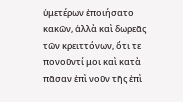ὑμετέρων ἐποιήσατο κακῶν, ἀλλὰ καὶ δωρεᾶς τῶν κρειττόνων, ὅτι τε πονοῦντί μοι καὶ κατὰ πᾶσαν ἐπὶ νοῦν τῆς ἐπὶ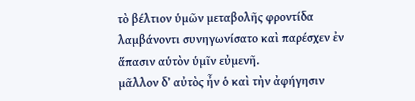τὸ βέλτιον ὑμῶν μεταβολῆς φροντίδα λαμβάνοντι συνηγωνίσατο καὶ παρέσχεν ἐν ἅπασιν αὑτὸν ὑμῖν εὐμενῆ.
μᾶλλον δʼ αὐτὸς ἦν ὁ καὶ τὴν ἀφήγησιν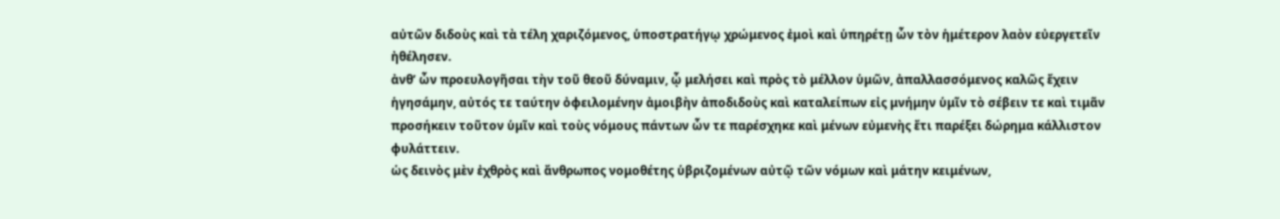αὐτῶν διδοὺς καὶ τὰ τέλη χαριζόμενος, ὑποστρατήγῳ χρώμενος ἐμοὶ καὶ ὑπηρέτῃ ὧν τὸν ἡμέτερον λαὸν εὐεργετεῖν ἠθέλησεν.
ἀνθʼ ὧν προευλογῆσαι τὴν τοῦ θεοῦ δύναμιν, ᾧ μελήσει καὶ πρὸς τὸ μέλλον ὑμῶν, ἀπαλλασσόμενος καλῶς ἔχειν ἡγησάμην, αὐτός τε ταύτην ὀφειλομένην ἀμοιβὴν ἀποδιδοὺς καὶ καταλείπων εἰς μνήμην ὑμῖν τὸ σέβειν τε καὶ τιμᾶν προσήκειν τοῦτον ὑμῖν καὶ τοὺς νόμους πάντων ὧν τε παρέσχηκε καὶ μένων εὐμενὴς ἔτι παρέξει δώρημα κάλλιστον φυλάττειν.
ὡς δεινὸς μὲν ἐχθρὸς καὶ ἄνθρωπος νομοθέτης ὑβριζομένων αὐτῷ τῶν νόμων καὶ μάτην κειμένων,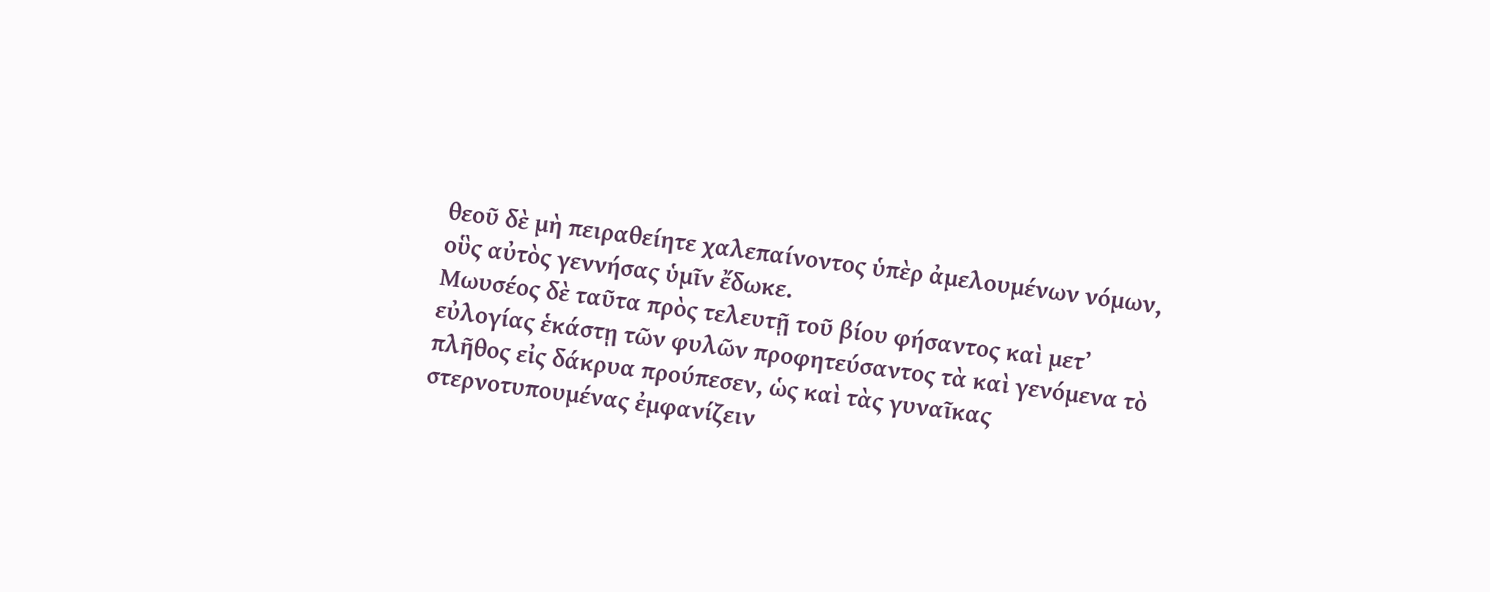θεοῦ δὲ μὴ πειραθείητε χαλεπαίνοντος ὑπὲρ ἀμελουμένων νόμων, οὓς αὐτὸς γεννήσας ὑμῖν ἔδωκε.
Μωυσέος δὲ ταῦτα πρὸς τελευτῇ τοῦ βίου φήσαντος καὶ μετʼ εὐλογίας ἑκάστῃ τῶν φυλῶν προφητεύσαντος τὰ καὶ γενόμενα τὸ πλῆθος εἰς δάκρυα προύπεσεν, ὡς καὶ τὰς γυναῖκας στερνοτυπουμένας ἐμφανίζειν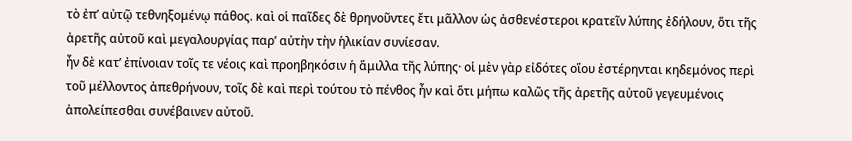τὸ ἐπʼ αὐτῷ τεθνηξομένῳ πάθος. καὶ οἱ παῖδες δὲ θρηνοῦντες ἔτι μᾶλλον ὡς ἀσθενέστεροι κρατεῖν λύπης ἐδήλουν, ὅτι τῆς ἀρετῆς αὐτοῦ καὶ μεγαλουργίας παρʼ αὐτὴν τὴν ἡλικίαν συνίεσαν.
ἦν δὲ κατʼ ἐπίνοιαν τοῖς τε νέοις καὶ προηβηκόσιν ἡ ἅμιλλα τῆς λύπης· οἱ μὲν γὰρ εἰδότες οἵου ἐστέρηνται κηδεμόνος περὶ τοῦ μέλλοντος ἀπεθρήνουν, τοῖς δὲ καὶ περὶ τούτου τὸ πένθος ἦν καὶ ὅτι μήπω καλῶς τῆς ἀρετῆς αὐτοῦ γεγευμένοις ἀπολείπεσθαι συνέβαινεν αὐτοῦ.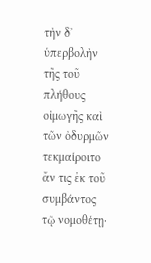τὴν δʼ ὑπερβολὴν τῆς τοῦ πλήθους οἰμωγῆς καὶ τῶν ὀδυρμῶν τεκμαίροιτο ἄν τις ἐκ τοῦ συμβάντος τῷ νομοθέτῃ·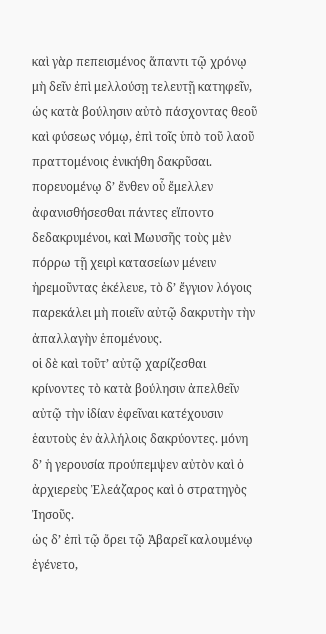καὶ γὰρ πεπεισμένος ἅπαντι τῷ χρόνῳ μὴ δεῖν ἐπὶ μελλούσῃ τελευτῇ κατηφεῖν, ὡς κατὰ βούλησιν αὐτὸ πάσχοντας θεοῦ καὶ φύσεως νόμῳ, ἐπὶ τοῖς ὑπὸ τοῦ λαοῦ πραττομένοις ἐνικήθη δακρῦσαι.
πορευομένῳ δʼ ἔνθεν οὗ ἔμελλεν ἀφανισθήσεσθαι πάντες εἵποντο δεδακρυμένοι, καὶ Μωυσῆς τοὺς μὲν πόρρω τῇ χειρὶ κατασείων μένειν ἠρεμοῦντας ἐκέλευε, τὸ δʼ ἔγγιον λόγοις παρεκάλει μὴ ποιεῖν αὐτῷ δακρυτὴν τὴν ἀπαλλαγὴν ἑπομένους.
οἱ δὲ καὶ τοῦτʼ αὐτῷ χαρίζεσθαι κρίνοντες τὸ κατὰ βούλησιν ἀπελθεῖν αὐτῷ τὴν ἰδίαν ἐφεῖναι κατέχουσιν ἑαυτοὺς ἐν ἀλλήλοις δακρύοντες. μόνη δʼ ἡ γερουσία προύπεμψεν αὐτὸν καὶ ὁ ἀρχιερεὺς Ἐλεάζαρος καὶ ὁ στρατηγὸς Ἰησοῦς.
ὡς δʼ ἐπὶ τῷ ὄρει τῷ Ἀβαρεῖ καλουμένῳ ἐγένετο,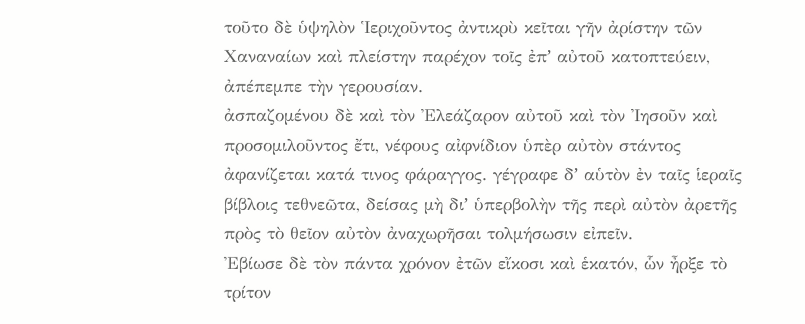τοῦτο δὲ ὑψηλὸν Ἱεριχοῦντος ἀντικρὺ κεῖται γῆν ἀρίστην τῶν Χαναναίων καὶ πλείστην παρέχον τοῖς ἐπʼ αὐτοῦ κατοπτεύειν, ἀπέπεμπε τὴν γερουσίαν.
ἀσπαζομένου δὲ καὶ τὸν Ἐλεάζαρον αὐτοῦ καὶ τὸν Ἰησοῦν καὶ προσομιλοῦντος ἔτι, νέφους αἰφνίδιον ὑπὲρ αὐτὸν στάντος ἀφανίζεται κατά τινος φάραγγος. γέγραφε δʼ αὑτὸν ἐν ταῖς ἱεραῖς βίβλοις τεθνεῶτα, δείσας μὴ διʼ ὑπερβολὴν τῆς περὶ αὐτὸν ἀρετῆς πρὸς τὸ θεῖον αὐτὸν ἀναχωρῆσαι τολμήσωσιν εἰπεῖν.
Ἐβίωσε δὲ τὸν πάντα χρόνον ἐτῶν εἴκοσι καὶ ἑκατόν, ὧν ἦρξε τὸ τρίτον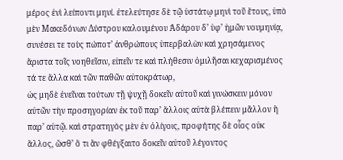μέρος ἑνὶ λείποντι μηνί. ἐτελεύτησε δὲ τῷ ὑστάτῳ μηνὶ τοῦ ἔτους, ὑπὸ μὲν Μακεδόνων Δύστρου καλουμένου Ἀδάρου δʼ ὑφʼ ἡμῶν νουμηνίᾳ,
συνέσει τε τοὺς πώποτʼ ἀνθρώπους ὑπερβαλὼν καὶ χρησάμενος ἄριστα τοῖς νοηθεῖσιν, εἰπεῖν τε καὶ πλήθεσιν ὁμιλῆσαι κεχαρισμένος τά τε ἄλλα καὶ τῶν παθῶν αὐτοκράτωρ,
ὡς μηδὲ ἐνεῖναι τούτων τῇ ψυχῇ δοκεῖν αὐτοῦ καὶ γινώσκειν μόνον αὐτῶν τὴν προσηγορίαν ἐκ τοῦ παρʼ ἄλλοις αὐτὰ βλέπειν μᾶλλον ἢ παρʼ αὑτῷ. καὶ στρατηγὸς μὲν ἐν ὀλίγοις, προφήτης δὲ οἷος οὐκ ἄλλος, ὥσθʼ ὅ τι ἂν φθέγξαιτο δοκεῖν αὐτοῦ λέγοντος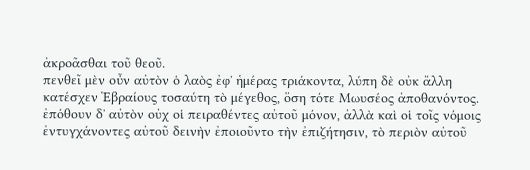ἀκροᾶσθαι τοῦ θεοῦ.
πενθεῖ μὲν οὖν αὐτὸν ὁ λαὸς ἐφʼ ἡμέρας τριάκοντα, λύπη δὲ οὐκ ἄλλη κατέσχεν Ἑβραίους τοσαύτη τὸ μέγεθος, ὅση τότε Μωυσέος ἀποθανόντος.
ἐπόθουν δʼ αὐτὸν οὐχ οἱ πειραθέντες αὐτοῦ μόνον, ἀλλὰ καὶ οἱ τοῖς νόμοις ἐντυγχάνοντες αὐτοῦ δεινὴν ἐποιοῦντο τὴν ἐπιζήτησιν, τὸ περιὸν αὐτοῦ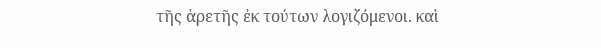τῆς ἀρετῆς ἐκ τούτων λογιζόμενοι. καὶ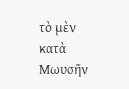τὸ μὲν κατὰ Μωυσῆν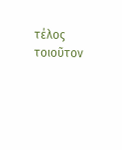τέλος τοιοῦτον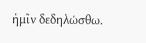ἡμῖν δεδηλώσθω.